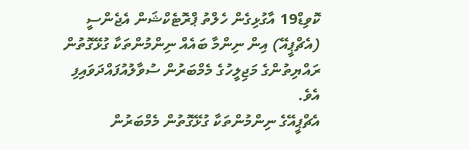ކޮވިޑް19 އާގުޅިގެން ހެލްތު ޕްރޮޓެކްޝަން އެޖެންސީ (އެޗްޕީއޭ) އިން ނިންމާ ބައެއް ނިންމުންތަކާ ގުޅޭގޮތުން ރައްޔިތުންގެ މަޖިލީހުގެ މެމްބަރުން ސުވާލުއުފައްދަވައިފި އެވެ.
އެޗްޕީއޭގެ ނިންމުންތަކާ ގުޅޭގޮތުން މެމްބަރުން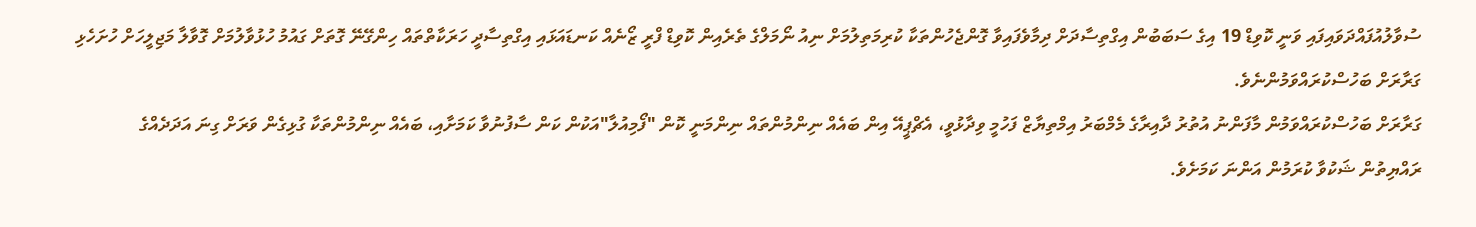ސުވާލުއުފައްދަވައިފައި ވަނީ ކޮވިޑް 19 އިގެ ސަބަބުން އިގްތިސާދަށް ދިމާވެފައިވާ ގޮންޖެހުންތަކާ ކުރިމަތިލުމަށް ނިއު ނޯމަލްގެ ތެރެއިން ކޮވިޑް ފްރީ ޒޯނެއް ކަނޑައަޅައި އިގްތިސާދީ ހަރަކާތްތައް ހިންގޭނޭ ގޮތަށް ގައުމު ހުޅުވާލުމަށް ގޮވާލާ މަޖިލީހަށް ހުށަހެޅި ގަރާރަށް ބަހުސްކުރައްވަމުންނެވެ.
ގަރާރަށް ބަހުސްކުރައްވަމުން މާފަންނު އުތުރު ދާއިރާގެ މެމްބަރު އިމްތިޔާޒް ފަހުމީ ވިދާޅުވީ، އެޗްޕީއޭ އިން ބައެއް ނިންމުންތައް ނިންމަނީ ކޮން "ފޯމިއުލާ"އަކުން ކަން ސާފުނުވާ ކަމަށާއި، ބައެއް ނިންމުންތަކާ ގުޅިގެން ވަރަށް ގިނަ އަދަދެއްގެ ރައްޔިތުން ޝަކުވާ ކުރަމުން އަންނަ ކަމަށެވެ.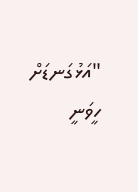"އަޅުގަނޑަށް ހީވަނީ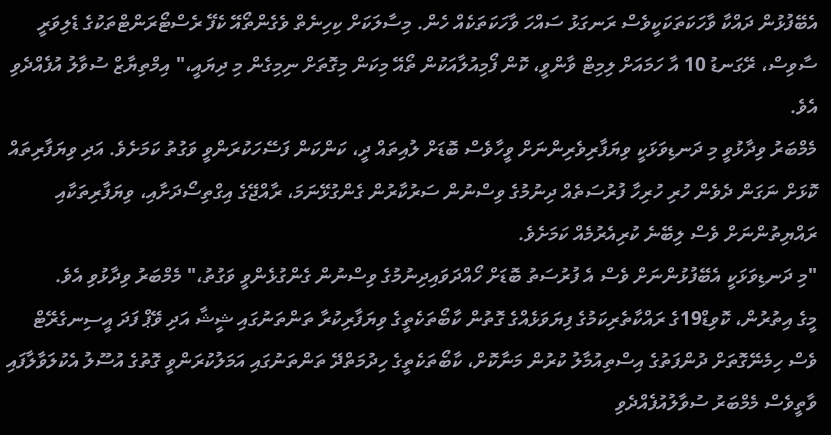އެބޭފުޅުން ދައްކާ ވާހަކަތަކަކީވެސް ރަނގަޅު ސައްހަ ވާހަކަތަކެއް ހެން. މިސާލަކަށް ކިހިނެތް ވެގެންތޯއޭ ކެފޭ ރެސްޓޯރަންޓްތަކުގެ ޑެލިވަރީ ސާވިސް، ރޭގަނޑު 10 އާ ހަމައަށް ލިމިޓް ވާންވީ، ކޮން ފޯމިއުލާއަކުން ތޯއޭ މިކަން މިގޮތަށް ނިމިގެން މި ދިޔައީ،" އިމްތިޔާޒް ސުވާލު އުފެއްދެވި އެވެ.
މެމްބަރު ވިދާޅުވީ މި ދަނޑިވަޅަކީ ވިޔަފާރިވެރިންނަށް ވީހާވެސް ބޮޑަށް ލުއިތައް ދީ، ކަންކަން ފަސޭހަކުރަންވީ ވަގުތު ކަމަށެވެ. އަދި ވިޔަފާރިތައް ކޮޅަށް ނަގަން ދެވެން ހުރި ހުރިހާ ފުރުސަތެއް ދިނުމުގެ ވިސްނުން ސަރުކާރުން ގެންގުޅޭނަމަ، ރާއްޖޭގެ އިގްތިސޯދަށާއި، ވިޔަފާރިތަކާއި ރައްޔިތުންނަށް ވެސް ލިބޭނެ ކުރިއެރުމެއް ކަމަށެވެ.
"މި ދަނޑިވަޅަކީ އެބޭފުޅުންނަށް ވެސް އެ ފުރުސަތު ބޮޑަށް ހޯއްދަވައިދިނުމުގެ ވިސްނުން ގެންގުޅެންވީ ވަގުތު،" މެމްބަރު ވިދާޅުވި އެވެ.
މީގެ އިތުރުން، ކޮވިޑް19ގެ ރައްކާތެރިކަމުގެ ފިޔަވަޅެއްގެ ގޮތުން ކާބޯތަކެތީގެ ވިޔަފާރިކުރާ ތަންތަނުގައި ޝީޝާ އަދި ވޭޕް ފަދަ އީސިނގެރޭޓް ވެސް ހިމެނޭގޮތަށް ދުންފަތުގެ އިސްތިއުމާލު ކުރުން މަނާކޮށް، ކާބޯތަކެތީގެ ހިދުމަތްދޭ ތަންތަނުގައި އަމަލުކުރަންވީ ގޮތުގެ އުސޫލު އެކުލަވާލާފައި ވާތީވެސް މެމްބަރު ސުވާލުއުފެއްދެވި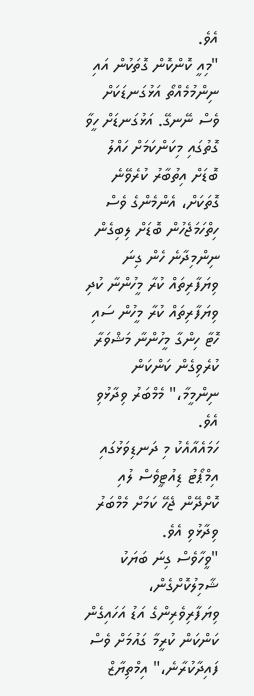އެވެ.
"މިއީ ކޮންކޮން ގޮތަކުން އައި ނިންމުމެއްތޯ އަޅުގަނޑަކަށް ވެސް ނޭނގޭ. އަޅުގަނޑަށް ހީވާ ގޮތުގައި މިކަންކަމަށް ހައްލު ބޮޑަށް އިތުބާރު ކުރެވޭނެ ގޮތަކަށް، އެންމެންގެ ވެސް ހިތްހަމަޖެހުން ބޮޑަށް ލިބިގެން ނިންމިދާނެ ހެން ގިނަ ވިޔަފާރިތައް ކުރާ މީހުންނާ ކުދި ވިޔަފާރިތައް ކުރާ މީހުން ސައި ހޮޓާ ހިންގާ މީހުންނާ މަޝްވަރާ ކުރެވިގެން ކަންކަން ނިންމީމާ،" މެމްބަރު ވިދާޅުވި އެވެ.
ހަމައެއާއެކު މި ދަނޑިވަޅުގައި އިމްޕޯޓު ޑިއުޓީވެސް ލުއި ކޮށްދޭން ޖެހޭ ކަމަށް މެމްބަރު ވިދާޅުވި އެވެ.
"ވީހާވެސް ގިނަ ބަޔަކު ޝާމިލުކޮށްގެން، ވިޔަފާރިވެރިންގެ އަޑު އަހައިގެން ކަންކަން ކުރީމާ ގައުމަށް ވެސް ފައިދާކުރާނެ،" އިމްތިޔާޒް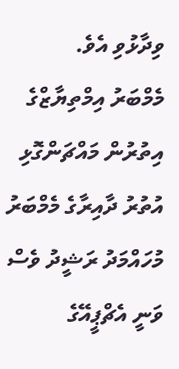ވިދާޅުވި އެވެ.
މެމްބަރު އިމްތިޔާޒްގެ އިތުރުން މައްޗަންގޮޅި އުތުރު ދާއިރާގެ މެމްބަރު މުހައްމަދު ރަޝީދު ވެސް ވަނީ އެޗްޕީއޭގެ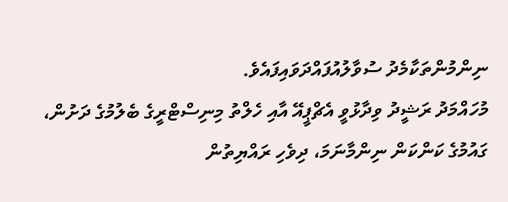ނިންމުންތަކާމެދު ސުވާލުއުފައްދަވައިފައެވެ.
މުހައްމަދު ރަޝީދު ވިދާޅުވީ އެޗްޕީއޭ އާއި ހެލްތު މިނިސްޓްރީގެ ބެލުމުގެ ދަށުން، ގައުމުގެ ކަންކަން ނިންމާނަމަ، ދިވެހި ރައްޔިތުން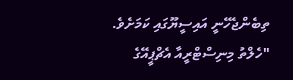ތިބެންޖެހޭނީ އައިސީޔޫގައި ކަމަށެވެ.
"ހެލްތު މިނިސްޓްރީއާ އެޗްޕީއޭގެ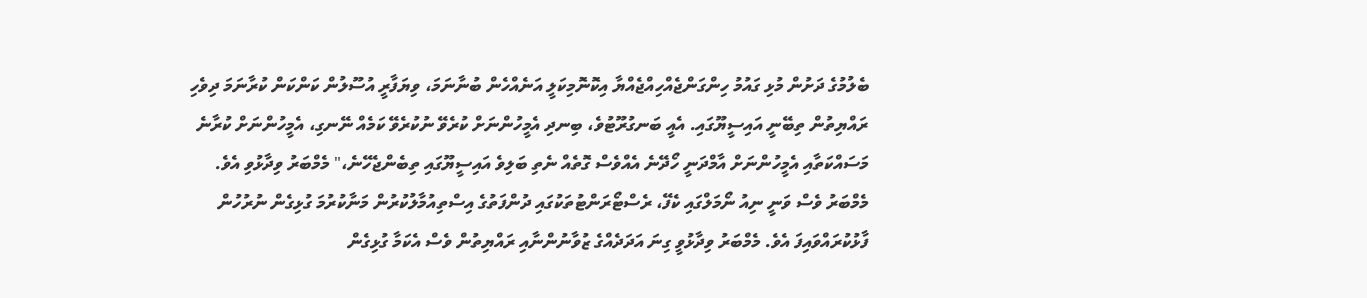ބެލުމުގެ ދަށުން މުޅި ގައުމު ހިންގަންޖެއްހިއްޖެއްޔާ އިކޮނޮމިކަލީ އަނެއްހެން ބުނާނަމަ، ވިޔަފާރީ އުސޫލުން ކަންކަން ކުރާނަމަ ދިވެހި ރައްޔިތުން ތިބޭނީ އައިސީޔޫގައި. އެއީ ބަނގުރޫޓުވެ، ބިނދި އެމީހުންނަށް ކުރެވޭ ނުކުރެވޭ ކަމެއް ނޭނގި، އެމީހުންނަށް ކުރާނެ މަސައްކަތާއި އެމީހުންނަށް އާމްދަނީ ހޯދޭނެ އެއްވެސް ގޮތެއް ނެތި ބަލިވެ އައިސީޔޫގައި ތިބެންޖެހޭނެ،" މެމްބަރު ވިދާޅުވި އެވެ.
މެމްބަރު ވެސް ވަނީ ނިއު ނޯމަލްގައި ކެފޭ، ރެސްޓޯރަންޓުތަކުގައި ދުންފަތުގެ އިސްތިއުމާލުކުރުން މަނާކުރުމަ ގުޅިގެން ނުރުހުން ފާޅުކުރައްވައިފަ އެވެ. މެމްބަރު ވިދާޅުވީ ގިނަ އަދަދެއްގެ ޒުވާނުންނާއި ރައްޔިތުން ވެސް އެކަމާ ގުޅިގެން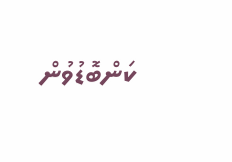ކަންބޮޑުވުން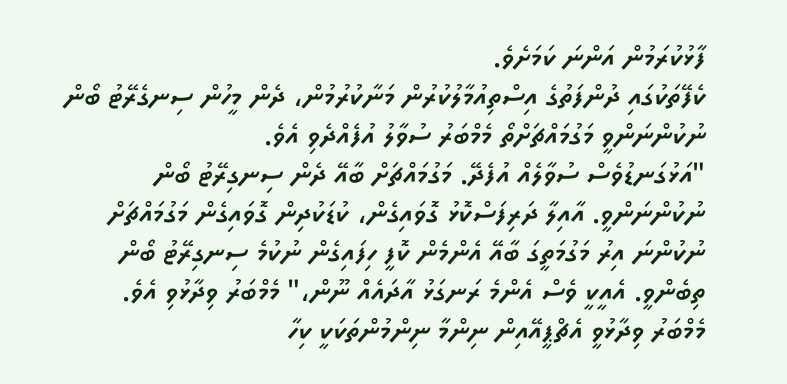ފާޅުކުރަމުން އަންނަ ކަމަށެވެ.
ކެފޭތަކުގައި ދުންފަތުގެ އިސްތިއުމާލުކުރުން މަނާކުރުމުން، ދެން މީހުން ސިނގެރޭޓު ބޯން ނުކުންނަންވީ މަގުމައްޗަށްތޯ މެމްބަރު ސުވާލު އުފެއްދެވި އެވެ.
"އަޅުގަނޑުވެސް ސުވާލެއް އުފެދޭ. މަގުމައްޗަށް ބާއޭ ދެން ސިނގިރޭޓު ބޯން ނުކުންނަންވީ. އާއިލާ ދަރިފަސްކޮޅު ގޮވައިގެން، ކުޑަކުދިން ގޮވައިގެން މަގުމައްޗަށް ނުކުންނަ އިރު މަގުމަތީގަ ބާއޭ އެންމެން ކޮފީ ހިފައިގެން ނުކުމެ ސިނގިރޭޓު ބޯން ތިބެންވީ. އެއީކީ ވެސް އެންމެ ރަނގަޅު އާދައެއް ނޫން،" މެމްބަރު ވިދާޅުވި އެވެ.
މެމްބަރު ވިދާޅުވީ އެޗްޕީއޭއިން ނިންމާ ނިންމުންތަކަކީ ކިހާ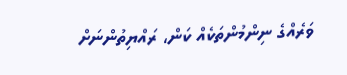ވަރެއްގެ ނިންމުންތަކެއް ކަން، ރައްޔިތުންނަށް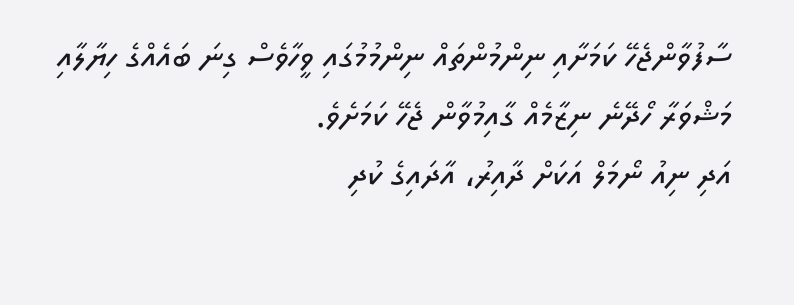ސާފުވާންޖެހޭ ކަމަށާއި ނިންމުންތައް ނިންމުމުގައި ވީހާވެސް ގިނަ ބައެއްގެ ހިޔާލާއި މަޝްވަރާ ހޯދޭނެ ނިޒާމެއް ގާއިމުވާން ޖެހޭ ކަމަށެވެ.
އަދި ނިއު ނޯމަލް އަކަށް ދާއިރު، އާދައިގެ ކުދި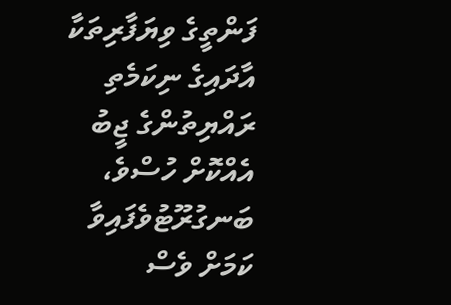ފަންތީގެ ވިޔަފާރިތަކާ އާދައިގެ ނިކަމެތި ރައްޔިތުންގެ ޖީބު އެއްކޮށް ހުސްވެ، ބަނގުރޫޓުވެފައިވާ ކަމަށް ވެސް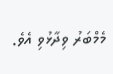މެމްބަރު ވިދާޅުވި އެވެ.